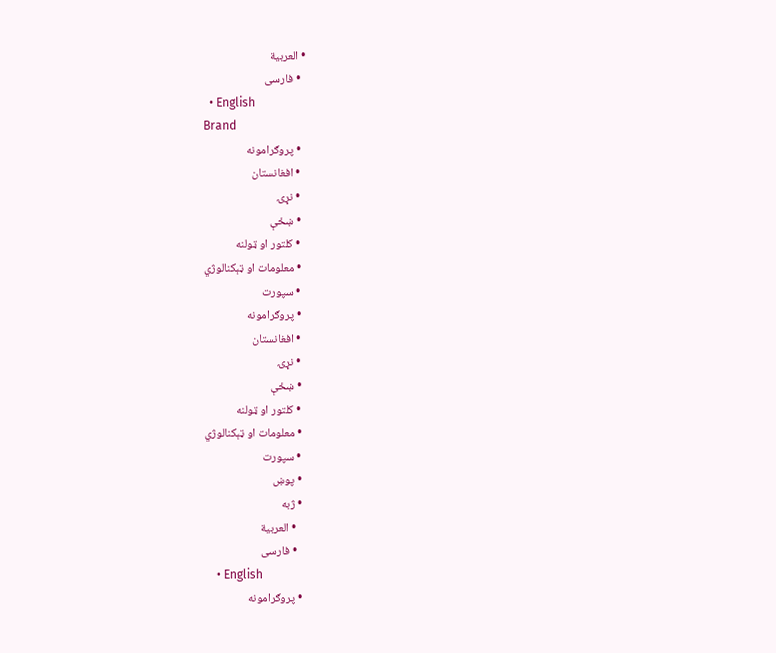• العربية
  • فارسی
  • English
Brand
  • پروګرامونه
  • افغانستان
  • نړۍ
  • ښځې
  • کلتور او ټولنه
  • معلومات او ټېکنالوژي
  • سپورت
  • پروګرامونه
  • افغانستان
  • نړۍ
  • ښځې
  • کلتور او ټولنه
  • معلومات او ټېکنالوژي
  • سپورت
  • پوښ
  • ژبه
    • العربية
    • فارسی
    • English
  • پروګرامونه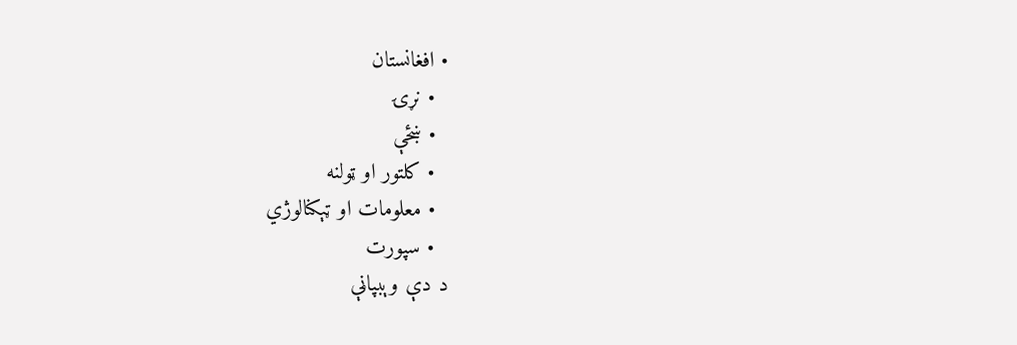• افغانستان
  • نړۍ
  • ښځې
  • کلتور او ټولنه
  • معلومات او ټېکنالوژي
  • سپورت
د دې وېبپاڼې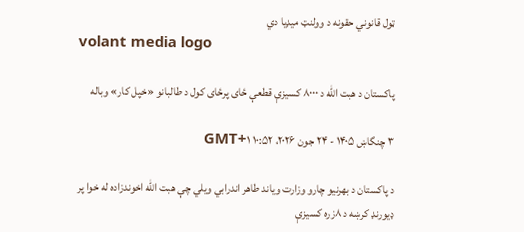ټول قانوني حقونه د وولنټ میډیا دي
volant media logo

پاکستان د هبت الله د ۸۰۰۰ کسیزې قطعې ځای پرځای کول د طالبانو «خپل کار» وباله

۳ چنگاښ ۱۴۰۵ - ۲۴ جون ۲۰۲۶، ۱۰:۵۲ GMT+۱

د پاکستان د بهرنیو چارو وزارت ویاند طاهر اندرابي ویلي چې هبت الله اخوندزاده له خوا پر ډیورنډ کرښه د ۸زره کسیزې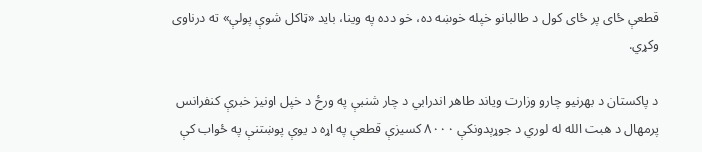قطعې ځای پر ځای کول د طالبانو خپله خوښه ده، خو دده په وینا، باید «ټاکل شوې پولې» ته درناوی وکړي.

د پاکستان د بهرنیو چارو وزارت ویاند طاهر اندرابي د چار شنبې په ورځ د خپل اونیز خبرې کنفرانس پرمهال د هبت الله له لوري د جوړېدونکې ۸۰۰۰ کسیزې قطعې په اړه د یوې پوښتنې په ځواب کې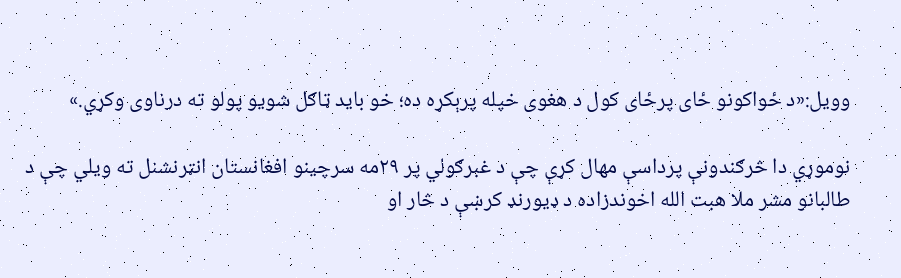وویل:«د ځواکونو ځای پرځای کول د هغوی خپله پرېکړه ده؛ خو باید ټاګل شویو پولو ته درناوی وکړي.»

نوموړي دا څرګندونې پرداسې مهال کړې چې د غبرګولي پر ۲۹مه سرچینو افغانستان انټرنشنل ته ویلي چې د طالبانو مشر ملا هبت الله اخوندزاده د ډیورنډ کرښې د څار او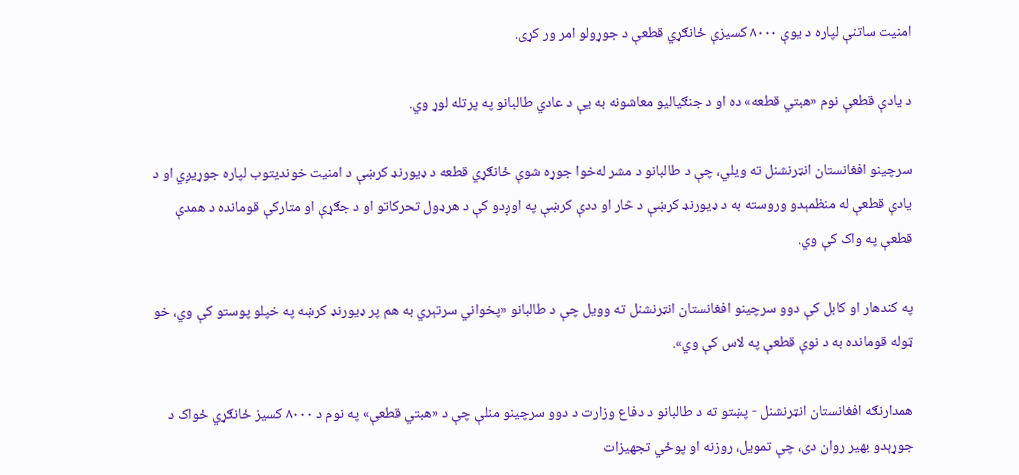امنیت ساتنې لپاره د یوې ۸۰۰۰ کسیزې ځانګړي قطعې د جوړولو امر ور کړی.

د یادې قطعې نوم «هبتي قطعه» ده او د جنګیالیو معاشونه به یې د عادي طالبانو په پرتله لوړ وي.

سرچینو افغانستان انټرنشنل ته ویلي، چې د طالبانو د مشر له‌خوا جوړه شوې ځانګړي قطعه د ډیورنډ کرښې د امنیت خوندیتوب لپاره جوړیږي او د یادې قطعې له منظمېدو وروسته به د ډیورنډ کرښې د څار او ددې کرښې په اوږدو کې د هرډول تحرکاتو او د جګړې او متارکې قومانده د همدې قطعې په واک کې وي.

په کندهار او کابل کې دوو سرچینو افغانستان انټرنشنل ته وویل چې د طالبانو «پخواني سرتېري به هم پر ډیورنډ کرښه په خپلو پوستو کې وي، خو ټوله قومانده به د نوې قطعې په لاس کې وي».

همدارنګه افغانستان انټرنشنل - پښتو ته د طالبانو د دفاع وزارت د دوو سرچینو منلې چې د «هبتي قطعې» په نوم د ۸۰۰۰ کسیز ځانګړي ځواک د جوړېدو بهیر روان دی، چې تمویل، روزنه او پوځي تجهیزات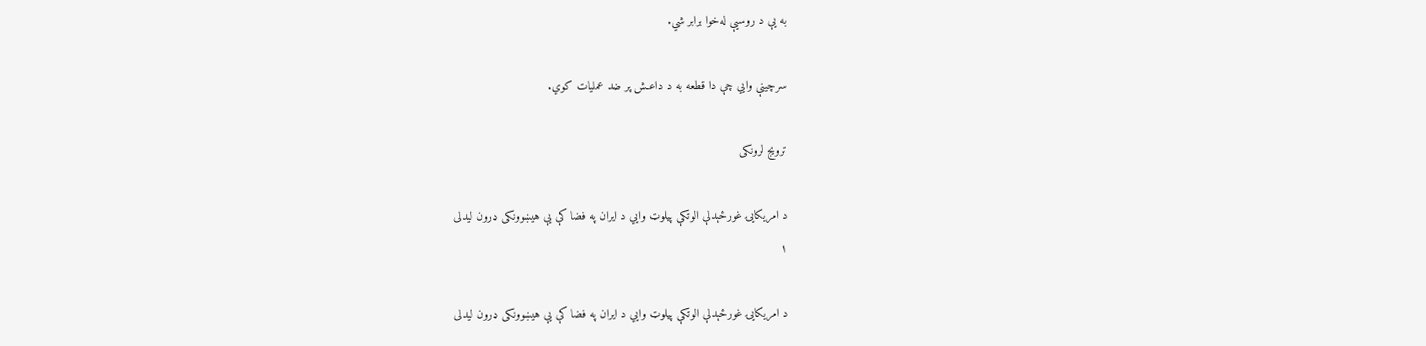به یې د روسیې له‌خوا برابر شي.

سرچینې وايي چې دا قطعه به د داعـش پر ضد عملیات کوي.

ترویج لرونکی

د امریکایۍ غورځېدلې الوتکې پیلوټ وايي د ایران په فضا کې یې هیښوونکی ډرون لیدلی
۱

د امریکایۍ غورځېدلې الوتکې پیلوټ وايي د ایران په فضا کې یې هیښوونکی ډرون لیدلی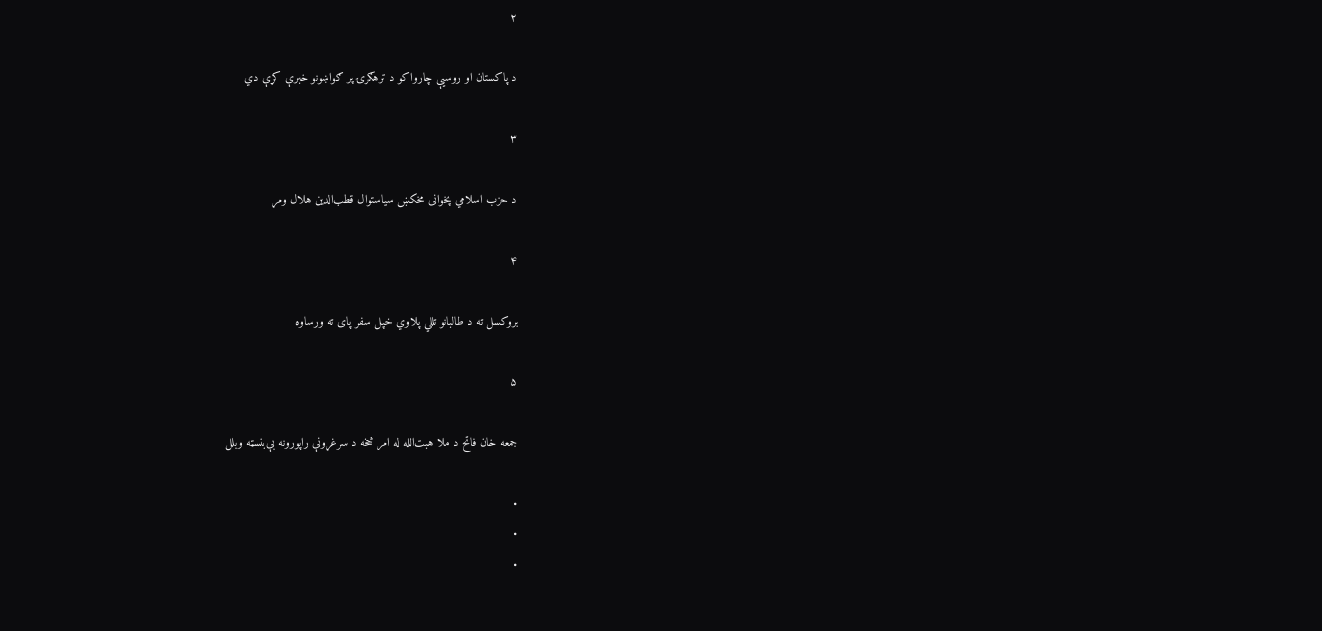۲

د پاکستان او روسیې چارواکو د ترهګرۍ پر ګواښونو خبرې کړې دي

۳

د حزب اسلامي پخوانی مخکښ سیاستوال قطب‌الدین هلال ومړ

۴

بروکسل ته د طالبانو تللي پلاوي خپل سفر پای ته ورساوه

۵

جمعه خان فاتح د ملا هبت‌الله له امر څخه د سرغړونې راپورونه بې‌بنسټه وبلل

•
•
•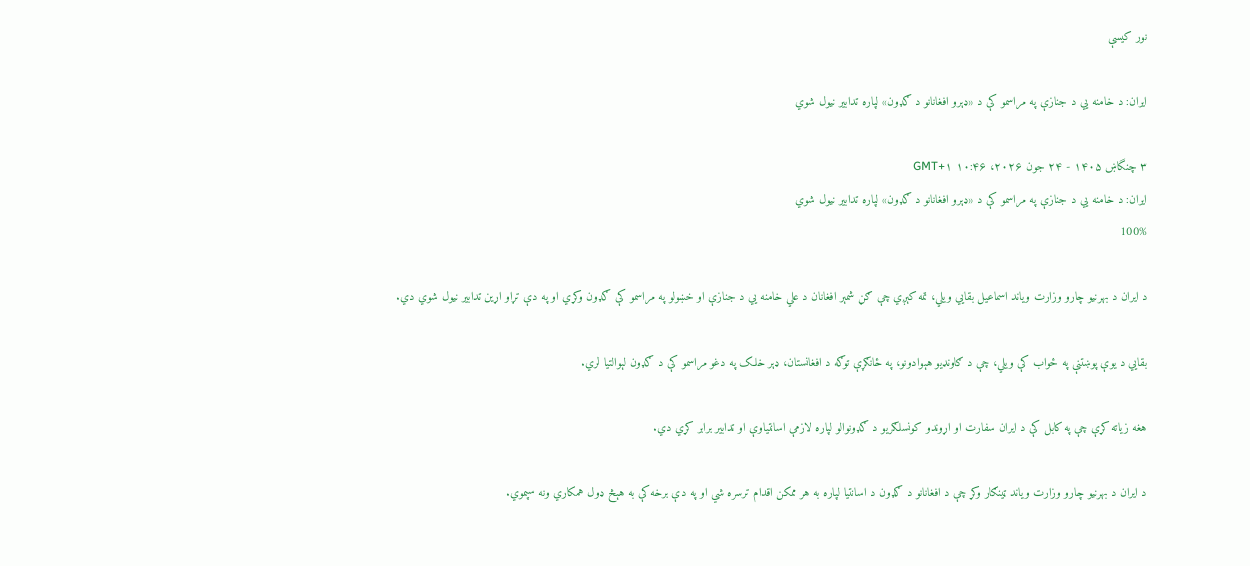نور کیسې

ایران: د خامنه يي د جنازې په مراسمو کې د «ډېرو افغانانو د ګډون» لپاره تدابیر نیول شوي

۳ چنگاښ ۱۴۰۵ - ۲۴ جون ۲۰۲۶، ۱۰:۴۶ GMT+۱
ایران: د خامنه يي د جنازې په مراسمو کې د «ډېرو افغانانو د ګډون» لپاره تدابیر نیول شوي
100%

د ایران د بهرنیو چارو وزارت ویاند اسماعیل بقايي ویلي، تمه کېږي چې ګڼ شمېر افغانان د علي خامنه يي د جنازې او خښولو په مراسمو کې ګډون وکړي او په دې تړاو اړین تدابیر نیول شوي دي.

بقايي د یوې پوښتنې په ځواب کې ویلي، چې د ګاونډیو هېوادونو، په ځانګړې توګه د افغانستان، ډېر خلک په دغو مراسمو کې د ګډون لېوالتیا لري.

هغه زیاته کړې چې په کابل کې د ایران سفارت او اړوندو کونسلګریو د ګډونوالو لپاره لازمې اسانتیاوې او تدابیر برابر کړي دي.

د ایران د بهرنیو چارو وزارت ویاند ټینګار وکړ چې د افغانانو د ګډون د اسانتیا لپاره به هر ممکن اقدام ترسره شي او په دې برخه کې به هېڅ ډول همکاري ونه سپموي.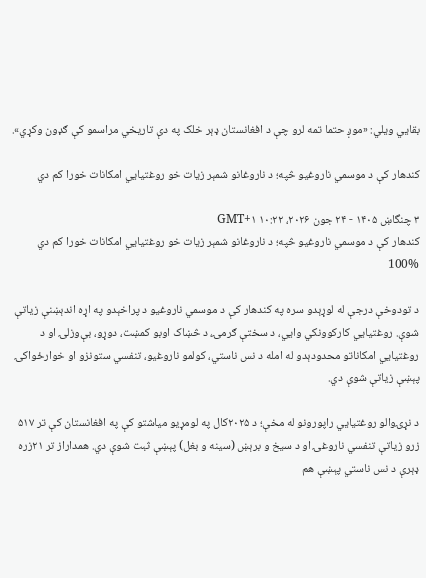بقايي ویلي: «موږ حتما تمه لرو چې د افغانستان ډېر خلک په دې تاریخي مراسمو کې ګډون وکړي».

کندهار کې د موسمي ناروغیو څپه؛ د ناروغانو شمېر زیات خو روغتیايي امکانات خورا کم دي

۳ چنگاښ ۱۴۰۵ - ۲۴ جون ۲۰۲۶، ۱۰:۲۲ GMT+۱
کندهار کې د موسمي ناروغیو څپه؛ د ناروغانو شمېر زیات خو روغتیايي امکانات خورا کم دي
100%

د تودوخې درجې له لوړېدو سره په کندهار کې د موسمي ناروغیو د پراخېدو په اړه اندېښنې زیاتې شوې. روغتیايي کارکوونکي وايي، د سختې ګرمۍ، د څښاک اوبو کمښت، دوړو، بې‌وزلۍ او د روغتیايي امکاناتو محدودېدو له امله د نس ناستي، کولمو ناروغیو، تنفسي ستونزو او خوارځواکۍ پېښې زیاتې شوې دي.

د نړۍوالو روغتیايي راپورونو له مخې؛ د ۲۰۲۵کال په لومړیو میاشتو کې په افغانستان کې تر ۵۱۷ زرو زیاتې تنفسي ناروغۍ او د سیخ و برېښ (سینه و بغل) پېښې ثبت شوې دي. همداراز تر ۲۱زره ډېرې د نس ناستي پېښې هم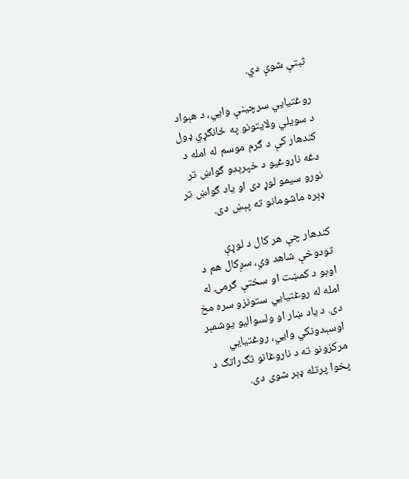ثبتې شوې دي.

روغتیايي سرچینې وايي، د هېواد د سویلي ولایتونو په ځانګړي ډول کندهار کې د ګرم موسم له امله د دغه ناروغیو د خپرېدو ګواښ تر نورو سیمو لوړ دی او یاد ګواښ تر ډېره ماشومانو ته پېښ دی.

کندهار چې هر کال د لوړې تودوخې شاهد وي، سږکال هم د اوبو د کمښت او سختې ګرمۍ له امله له روغتیايي ستونزو سره مخ دی. د یاد ښار او ولسوالیو یوشمېر اوسېدونکي وايي، روغتیايي مرکزونو ته د ناروغانو تګ‌راتګ د پخوا پرتله ډېر شوی دی.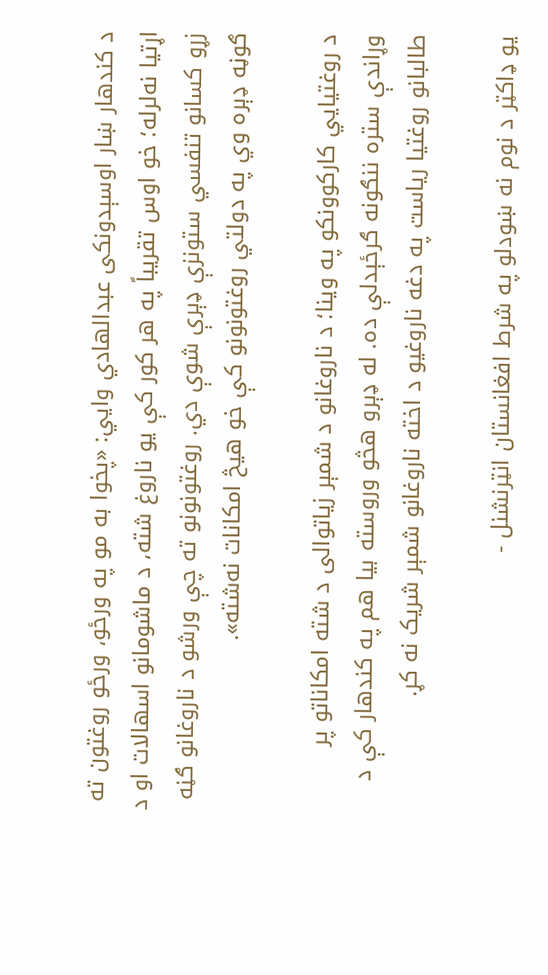د کندهار ښار اوسېدونکی عبدالهادي وايي: «پخوا به مو په ورځو، ورځو روغتون ته اړتیا نه‌لرله؛ خو اوس تقریباً په هر کور کې یو ناروغ شته، د ماشومانو اسهالات او د زړو کسانو تنفسي ستونزې ډېرې شوې دي. روغتونونو ته چې ورشو د ناروغانو ګڼه ګوڼه ډېره وي په دولتي روغتونونو کې خو هیڅ امکانات نه‌شته».

د روغتیايي کارکوونکو په وینا؛ د ناروغانو د شمېر زیاتوالی د شته امکاناتو پر وړاندې ستره ننګونه ګرځېدلې ده. له ډېرو هڅو وروسته بیا هم په کندهار کې د طالبانو روغتیا ریاست په دغه ناروغیو د اخته ناروغانو شمېر شریک نه کړ.

یو ډاکټر د نوم نه ښودلو په شرط افغانستان انټرنشنل -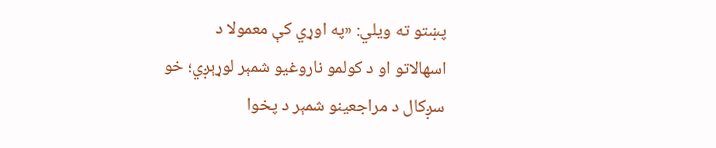پښتو ته ویلي: «په اوړي کې معمولا د اسهالاتو او د کولمو ناروغیو شمېر لوړېږي؛ خو سږکال د مراجعینو شمېر د پخوا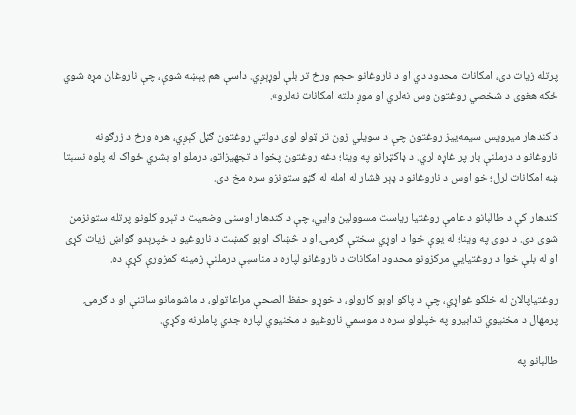پرتله زیات دی، امکانات محدود دي او د ناروغانو حجم ورځ تر بلې لوړېږي. داسې هم پېښه شوې، چې ناروغان مړه شوي ځکه هغوی د شخصي روغتون وس نه‌لري او موږ دلته امکانات نه‌لرو».

د کندهار میرویس سیمه‌‌ییز روغتون چې د سویلي زون تر ټولو لوی دولتي روغتون ګڼل کېږي، هره ورځ د زرګونه ناروغانو د درملنې بار پر غاړه لري. د ډاکټرانو په وینا؛ دغه روغتون پخوا د تجهیزاتو، درملو او بشري ځواک له پلوه نسبتا ښه امکانات لرل؛ خو اوس د ناروغانو د ډېر فشار له امله له ګڼو ستونزو سره مخ دی.

کندهار کې د طالبانو د عامې روغتیا ریاست مسوولین وایي، چې د کندهار اوسنی وضعیت د تېرو کلونو پرتله ستونزمن شوی دی. د دوی په وینا؛ له یوې خوا د اوړي سختې ګرمۍ او د څښاک اوبو کمښت د ناروغیو د خپرېدو ګواښ زیات کړی او له بلې خوا د روغتیايي مرکزونو محدود امکانات د ناروغانو لپاره د مناسبې درملنې زمینه کمزورې کړې ده.

روغتیاپالان له خلکو غواړي، چې د پاکو اوبو کارولو، د خوړو حفظ الصحې مراعاتولو، د ماشومانو ساتنې او د ګرمۍ پرمهال د مخنیوي تدابیرو په خپلولو سره د موسمي ناروغیو د مخنیوي لپاره جدي پاملرنه وکړي.

طالبانو په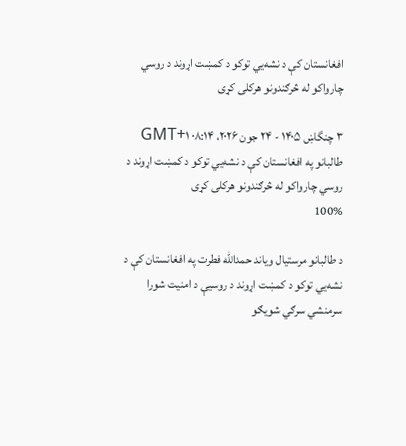افغانستان کې د نشه‌يي‌ توکو د کمښت اړوند د روسي چارواکو له څرګندونو هرکلی کړی

۳ چنگاښ ۱۴۰۵ - ۲۴ جون ۲۰۲۶، ۰۸:۱۴ GMT+۱
طالبانو په افغانستان کې د نشه‌يي‌ توکو د کمښت اړوند د روسي چارواکو له څرګندونو هرکلی کړی
100%

د طالبانو مرستیال ویاند حمدالله فطرت په افغانستان کې د نشه‌يي‌ توکو د کمښت اړوند د روسیې د امنیت شورا سرمنشي سرګي شویګو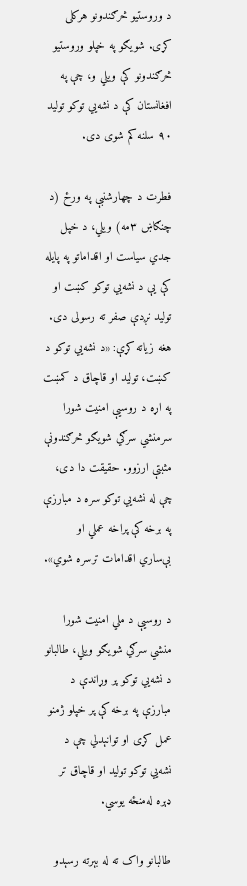د وروستیو څرګندونو هرکلی کړی. شویګو په خپلو وروستیو څرګندونو کې ویلي و، چې په افغانستان کې د نشه‌یي توکو تولید ۹۰ سلنه کم شوی دی.

فطرت د چهارشنبې په ورځ (د چنګاښ ۳مه) ویلي، د خپل جدي سیاست او اقداماتو په پایله کې یې د نشه‌يي‌ توکو کښت او تولید نږدې صفر ته رسولی دی. هغه زیاته کړې: «د نشه‌‌یي توکو د کښت، تولید او قاچاق د کمښت په اړه د روسیې امنیت شورا سرمنشي سرګي شویګو څرګندونې مثبتې ارزوو. حقیقت دا دی، چې له نشه‌يي‌ توکو سره د مبارزې په برخه کې پراخه عملي او بې‌ساري اقدامات ترسره شوي».

د روسیې د ملي امنیت شورا منشي سرګي شویګو ویلي، طالبانو د نشه‌يي توکو پر وړاندې د مبارزې په برخه کې پر خپلو ژمنو عمل کړی او توانېدلي چې د نشه‌یي توکو تولید او قاچاق تر ډېره له‌منځه یوسي.

طالبانو واک ته له بېرته رسېدو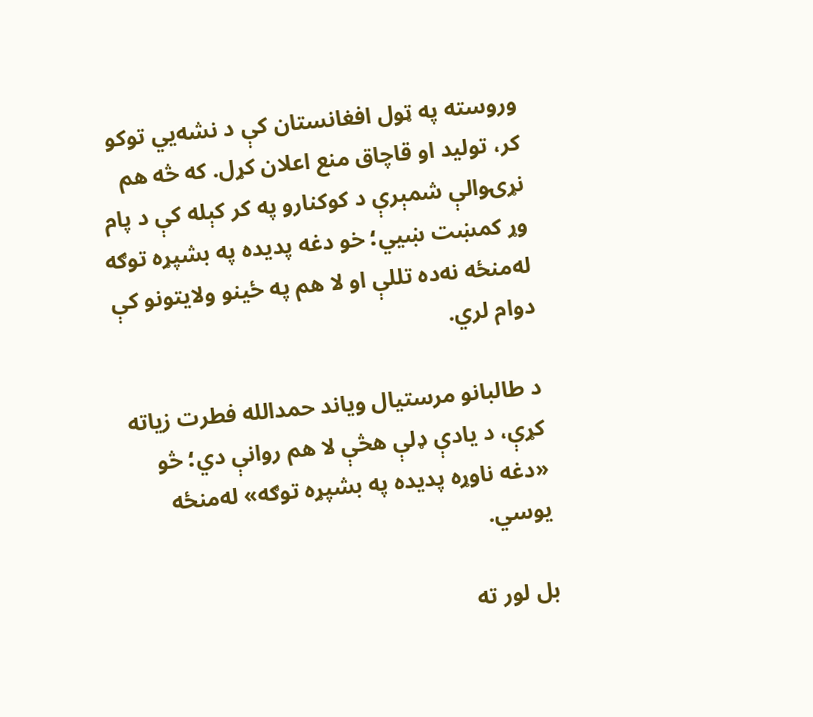وروسته په ټول افغانستان کې د نشه‌يي توکو کر، تولید او قاچاق منع اعلان کړل. که څه هم نړۍوالې شمېرې د کوکنارو په کر کېله کې د پام وړ کمښت ښيي؛ خو دغه پدیده په بشپړه توګه له‌منځه نه‌ده تللې او لا هم په ځینو ولایتونو کې دوام لري.

د طالبانو مرستیال ویاند حمدالله فطرت زیاته کړې، د یادې ډلې هڅې لا هم روانې دي؛ څو «دغه ناوړه پدیده په بشپړه توګه» له‌منځه یوسي.

بل لور ته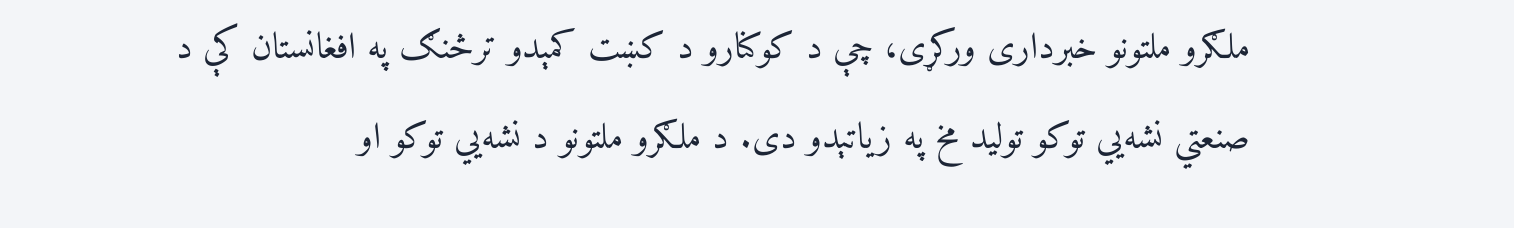ملګرو ملتونو خبرداری ورکړی، چې د کوکنارو د کښت کمېدو ترڅنګ په افغانستان کې د صنعتي نشه‌يي توکو تولید مخ په زیاتېدو دی. د ملګرو ملتونو د نشه‌یي توکو او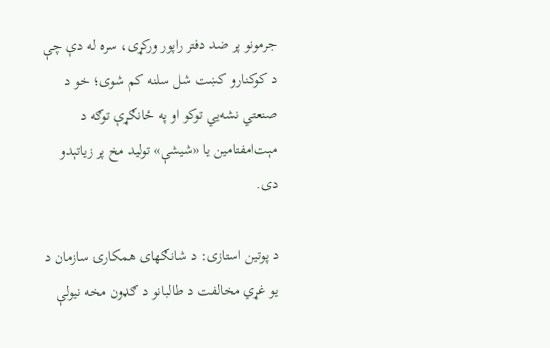جرمونو پر ضد دفتر راپور ورکړی، سره له دې چې د کوکنارو کښت شل سلنه کم شوی؛ خو د صنعتي نشه‌يي توکو او په ځانګړې توګه د مېت‌امفتامین یا «شیشې» تولید مخ پر زیاتېدو دی.

د پوتین استازی: د شانګهای همکارۍ سازمان د یو غړي مخالفت د طالبانو د ګډون مخه نیولې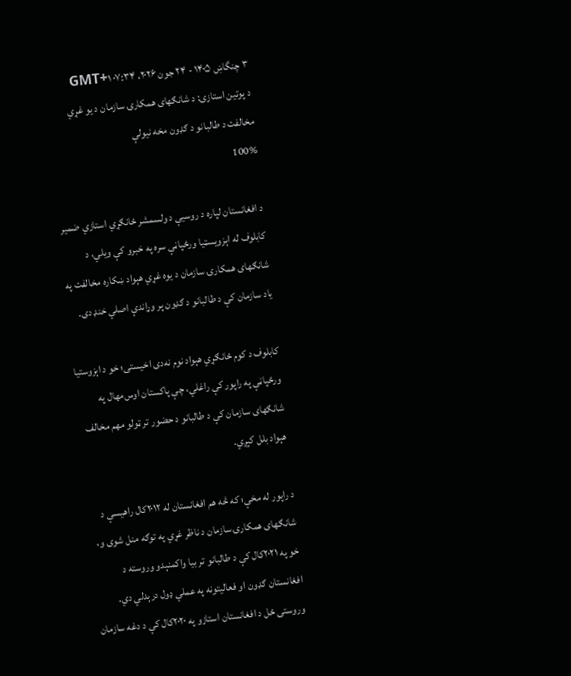۳ چنگاښ ۱۴۰۵ - ۲۴ جون ۲۰۲۶، ۰۷:۳۴ GMT+۱
د پوتین استازی: د شانګهای همکارۍ سازمان د یو غړي مخالفت د طالبانو د ګډون مخه نیولې
100%

د افغانستان لپاره د روسیې د ولسمشر ځانګړي استازي ضمیر کابلوف له اېزویسټیا ورځپاڼې سره په خبرو کې ویلي، د شانګهای همکارۍ سازمان د یوه غړي هېواد ښکاره مخالفت په یاد سازمان کې د طالبانو د ګډون پر وړاندې اصلي خنډ دی.

کابلوف د کوم ځانګړي هېواد نوم نه‌دی اخیستی؛ خو د اېزوستیا ورځپاڼې په راپور کې راغلي، چې پاکستان اوس‌مهال په شانګهای سازمان کې د طالبانو د حضور تر ټولو مهم مخالف هېواد بلل کېږي.

د راپور له مخې؛ که څه هم افغانستان له ۲۰۱۲کال راهیسې د شانګهای همکارۍ سازمان د ناظر غړي په توګه منل شوی و، خو په ۲۰۲۱کال کې د طالبانو تر بیا واکمنېدو وروسته د افغانستان ګډون او فعالیتونه په عملي ډول درېدلي دي. وروستی ځل د افغانستان استازو په ۲۰۲۰کال کې د دغه سازمان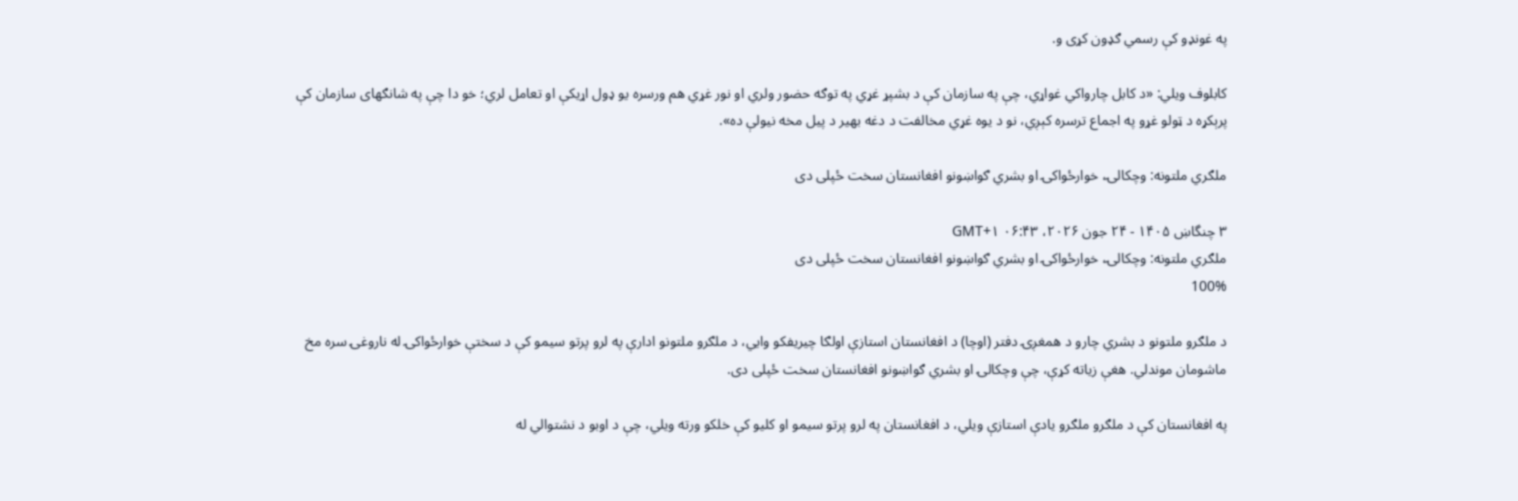په غونډو کې رسمي ګډون کړی و.

کابلوف ویلي: «د کابل چارواکي غواړي، چې په سازمان کې د بشپړ غړي په توګه حضور ولري او نور غړي هم ورسره یو ډول اړیکې او تعامل لري؛ خو دا چې په شانګهای سازمان کې پرېکړه د ټولو غړو په اجماع ترسره کېږي، نو د یوه غړي مخالفت د دغه بهیر د پیل مخه نیولې ده».

ملګري ملتونه: وچکالۍ، خوارځواکۍ او بشري ګواښونو افغانستان سخت ځپلی دی

۳ چنگاښ ۱۴۰۵ - ۲۴ جون ۲۰۲۶، ۰۶:۴۳ GMT+۱
ملګري ملتونه: وچکالۍ، خوارځواکۍ او بشري ګواښونو افغانستان سخت ځپلی دی
100%

د ملګرو ملتونو د بشري چارو د همغږۍ دفتر (اوچا) د افغانستان استازې اولګا چیریفکو وايي، د ملګرو ملتونو ادارې په لرو پرتو سیمو کې د سختې خوارځواکۍ له ناروغۍ سره مخ ماشومان موندلي. هغې زیاته کړې، چې وچکالۍ او بشري ګواښونو افغانستان سخت ځپلی دی.

په افغانستان کې د ملګرو ملګرو یادې استازې ویلي، د افغانستان په لرو پرتو سیمو او کلیو کې خلکو ورته ویلي، چې د اوبو د نشتوالي له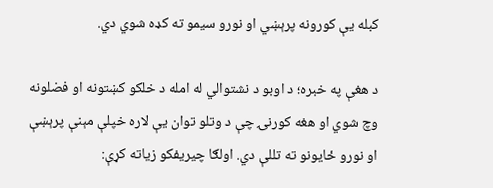کبله یې کورونه پرېښي او نورو سیمو ته کډه شوي‌ دي.

د هغې په خبره؛ د اوبو د نشتوالي له امله د خلکو کښتونه او فضلونه وچ شوي او هغه کورنۍ چې د وتلو توان یې لاره خپلې مېنې پرېښې او نورو ځایونو ته تللې دي. اولګا چیریفکو زیاته کړې: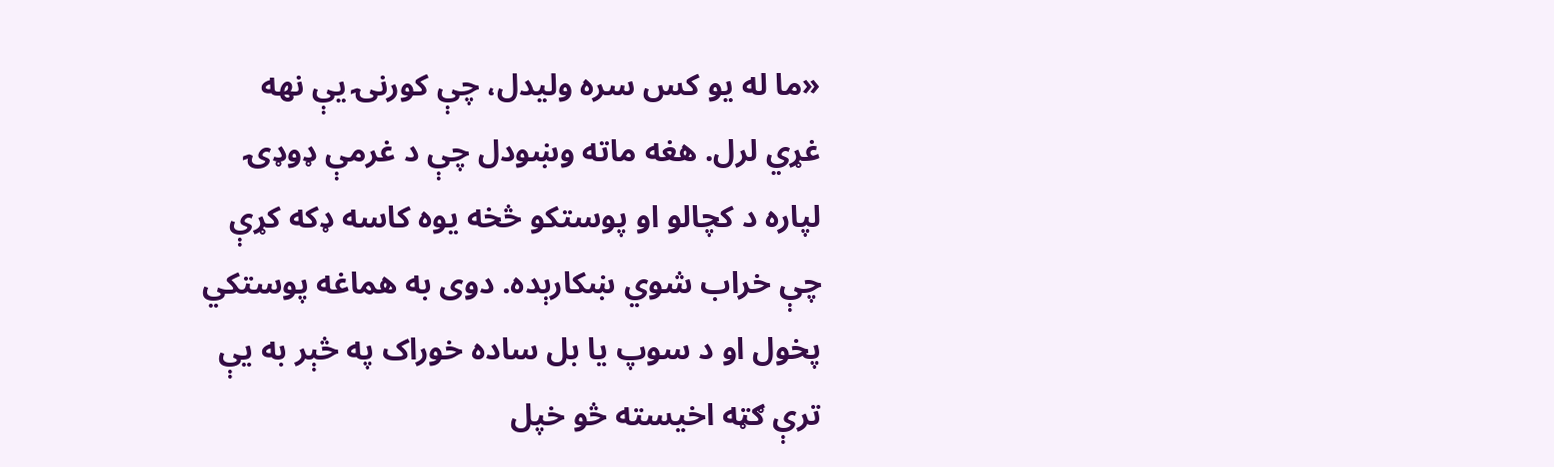«ما له یو کس سره ولیدل، چې کورنۍ یې نهه غړي لرل. هغه ماته وښودل چې د غرمې ډوډۍ لپاره د کچالو او پوستکو څخه یوه کاسه ډکه کړې چې خراب شوي ښکارېده. دوی به هماغه پوستکي پخول او د سوپ یا بل ساده خوراک په څېر به یې ترې ګټه اخیسته څو خپل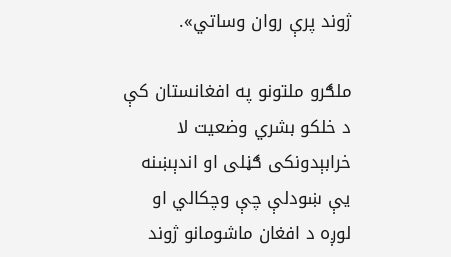ژوند پرې روان وساتي».

ملګرو ملتونو په افغانستان کې د خلکو بشري‌ وضعیت لا خرابېدونکی ګڼلی او اندېښنه یې ښودلې چې وچکالي او لوږه د افغان ماشومانو ژوند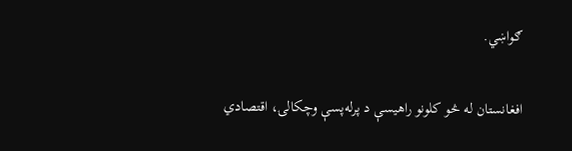ګواښي.

افغانستان له څو کلونو راهیسې د پرله‌پسې وچکالۍ، اقتصادي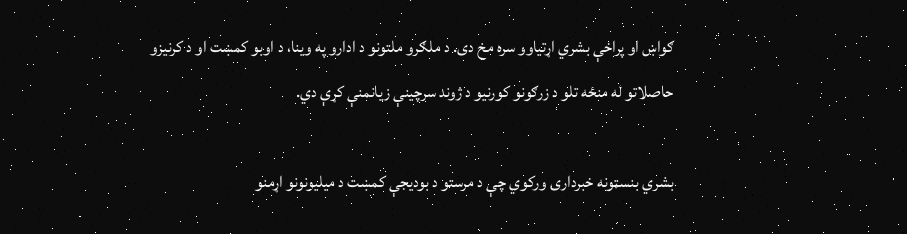ګواښ او پراخې بشري اړتیاوو سره مخ دی. د ملګرو ملتونو د ادارو په وینا، د اوبو کمښت او د کرنیزو حاصلاتو له منځه تلو د زرګونو کورنیو د ژوند سرچینې زیانمنې کړې دي.

بشري بنسټونه خبرداری ورکوي چې د مرستو د بودیجې کمښت د میلیونونو اړمنو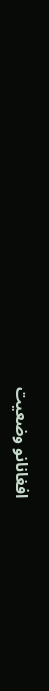افغانانو وضعیت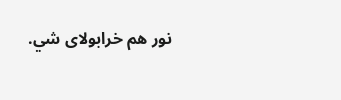نور هم خرابولای شي.